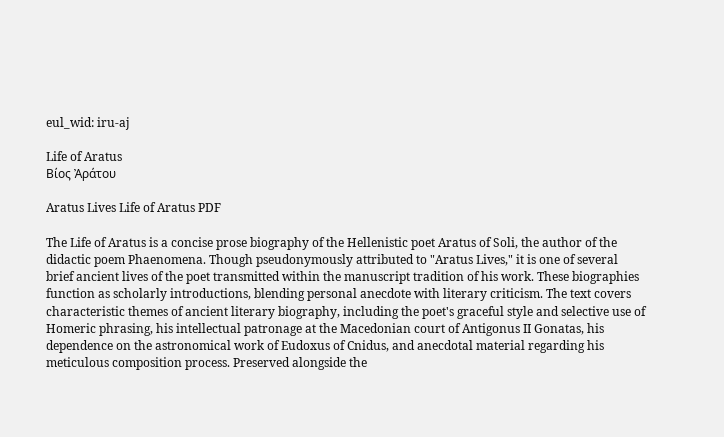eul_wid: iru-aj

Life of Aratus
Βίος Ἀράτου

Aratus Lives Life of Aratus PDF

The Life of Aratus is a concise prose biography of the Hellenistic poet Aratus of Soli, the author of the didactic poem Phaenomena. Though pseudonymously attributed to "Aratus Lives," it is one of several brief ancient lives of the poet transmitted within the manuscript tradition of his work. These biographies function as scholarly introductions, blending personal anecdote with literary criticism. The text covers characteristic themes of ancient literary biography, including the poet's graceful style and selective use of Homeric phrasing, his intellectual patronage at the Macedonian court of Antigonus II Gonatas, his dependence on the astronomical work of Eudoxus of Cnidus, and anecdotal material regarding his meticulous composition process. Preserved alongside the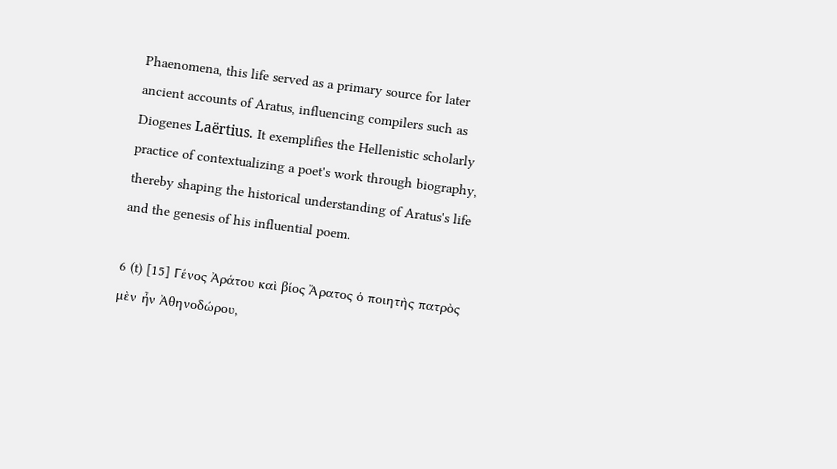Phaenomena, this life served as a primary source for later ancient accounts of Aratus, influencing compilers such as Diogenes Laërtius. It exemplifies the Hellenistic scholarly practice of contextualizing a poet's work through biography, thereby shaping the historical understanding of Aratus's life and the genesis of his influential poem.

6 (t) [15] Γένος Ἀράτου καὶ βίος Ἄρατος ὁ ποιητὴς πατρὸς μὲν ἦν Ἀθηνοδώρου,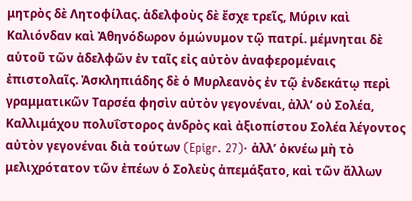μητρὸς δὲ Λητοφίλας. ἀδελφοὺς δὲ ἔσχε τρεῖς, Μύριν καὶ Καλιόνδαν καὶ Ἀθηνόδωρον ὁμώνυμον τῷ πατρί. μέμνηται δὲ αὑτοῦ τῶν ἀδελφῶν ἐν ταῖς εἰς αὐτὸν ἀναφερομέναις ἐπιστολαῖς. Ἀσκληπιάδης δὲ ὁ Μυρλεανὸς ἐν τῷ ἑνδεκάτῳ περὶ γραμματικῶν Ταρσέα φησὶν αὐτὸν γεγονέναι, ἀλλ’ οὐ Σολέα, Καλλιμάχου πολυΐστορος ἀνδρὸς καὶ ἀξιοπίστου Σολέα λέγοντος αὐτὸν γεγονέναι διὰ τούτων (Epigr. 27)· ἀλλ’ ὀκνέω μὴ τὸ μελιχρότατον τῶν ἐπέων ὁ Σολεὺς ἀπεμάξατο, καὶ τῶν ἄλλων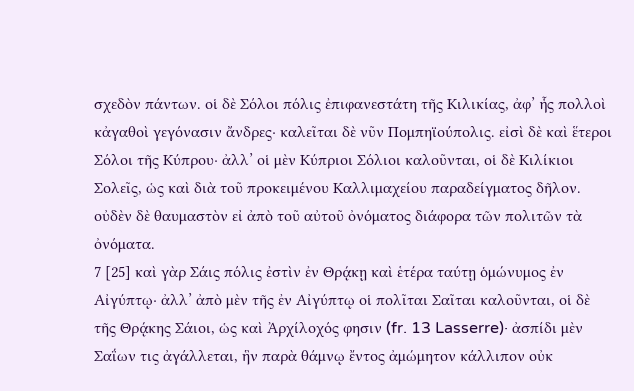σχεδὸν πάντων. οἱ δὲ Σόλοι πόλις ἐπιφανεστάτη τῆς Κιλικίας, ἀφ’ ἧς πολλοὶ κἀγαθοὶ γεγόνασιν ἄνδρες· καλεῖται δὲ νῦν Πομπηϊούπολις. εἰσὶ δὲ καὶ ἕτεροι Σόλοι τῆς Κύπρου· ἀλλ’ οἱ μὲν Κύπριοι Σόλιοι καλοῦνται, οἱ δὲ Κιλίκιοι Σολεῖς, ὡς καὶ διὰ τοῦ προκειμένου Καλλιμαχείου παραδείγματος δῆλον. οὐδὲν δὲ θαυμαστὸν εἰ ἀπὸ τοῦ αὐτοῦ ὀνόματος διάφορα τῶν πολιτῶν τὰ ὀνόματα.
7 [25] καὶ γὰρ Σάις πόλις ἐστὶν ἐν Θρᾴκῃ καὶ ἑτέρα ταύτῃ ὁμώνυμος ἐν Αἰγύπτῳ· ἀλλ’ ἀπὸ μὲν τῆς ἐν Αἰγύπτῳ οἱ πολῖται Σαῖται καλοῦνται, οἱ δὲ τῆς Θρᾴκης Σάιοι, ὡς καὶ Ἀρχίλοχός φησιν (fr. 13 Lasserre)· ἀσπίδι μὲν Σαΐων τις ἀγάλλεται, ἣν παρὰ θάμνῳ ἔντος ἀμώμητον κάλλιπον οὐκ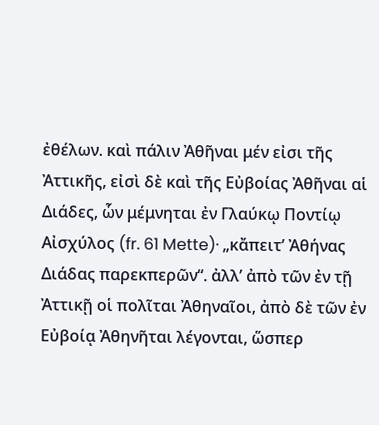ἐθέλων. καὶ πάλιν Ἀθῆναι μέν εἰσι τῆς Ἀττικῆς, εἰσὶ δὲ καὶ τῆς Εὐβοίας Ἀθῆναι αἱ Διάδες, ὧν μέμνηται ἐν Γλαύκῳ Ποντίῳ Αἰσχύλος (fr. 61 Mette)· „κἄπειτ’ Ἀθήνας Διάδας παρεκπερῶν“. ἀλλ’ ἀπὸ τῶν ἐν τῇ Ἀττικῇ οἱ πολῖται Ἀθηναῖοι, ἀπὸ δὲ τῶν ἐν Εὐβοίᾳ Ἀθηνῆται λέγονται, ὥσπερ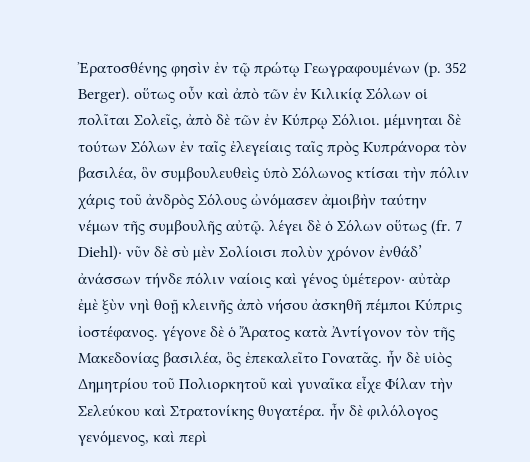Ἐρατοσθένης φησὶν ἐν τῷ πρώτῳ Γεωγραφουμένων (p. 352 Berger). οὕτως οὖν καὶ ἀπὸ τῶν ἐν Κιλικίᾳ Σόλων οἱ πολῖται Σολεῖς, ἀπὸ δὲ τῶν ἐν Κύπρῳ Σόλιοι. μέμνηται δὲ τούτων Σόλων ἐν ταῖς ἐλεγείαις ταῖς πρὸς Κυπράνορα τὸν βασιλέα, ὃν συμβουλευθεὶς ὑπὸ Σόλωνος κτίσαι τὴν πόλιν χάρις τοῦ ἀνδρὸς Σόλους ὠνόμασεν ἀμοιβὴν ταύτην νέμων τῆς συμβουλῆς αὐτῷ. λέγει δὲ ὁ Σόλων οὕτως (fr. 7 Diehl)· νῦν δὲ σὺ μὲν Σολίοισι πολὺν χρόνον ἐνθάδ’ ἀνάσσων τήνδε πόλιν ναίοις καὶ γένος ὑμέτερον· αὐτὰρ ἐμὲ ξὺν νηὶ θοῇ κλεινῆς ἀπὸ νήσου ἀσκηθῆ πέμποι Κύπρις ἰοστέφανος. γέγονε δὲ ὁ Ἄρατος κατὰ Ἀντίγονον τὸν τῆς Μακεδονίας βασιλέα, ὃς ἐπεκαλεῖτο Γονατᾶς. ἦν δὲ υἱὸς Δημητρίου τοῦ Πολιορκητοῦ καὶ γυναῖκα εἶχε Φίλαν τὴν Σελεύκου καὶ Στρατονίκης θυγατέρα. ἦν δὲ φιλόλογος γενόμενος, καὶ περὶ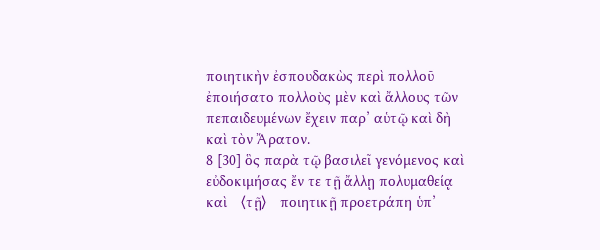ποιητικὴν ἐσπουδακὼς περὶ πολλοῦ ἐποιήσατο πολλοὺς μὲν καὶ ἄλλους τῶν πεπαιδευμένων ἔχειν παρ’ αὑτῷ καὶ δὴ καὶ τὸν Ἄρατον.
8 [30] ὃς παρὰ τῷ βασιλεῖ γενόμενος καὶ εὐδοκιμήσας ἔν τε τῇ ἄλλῃ πολυμαθείᾳ καὶ 〈τῇ〉 ποιητικῇ προετράπη ὑπ’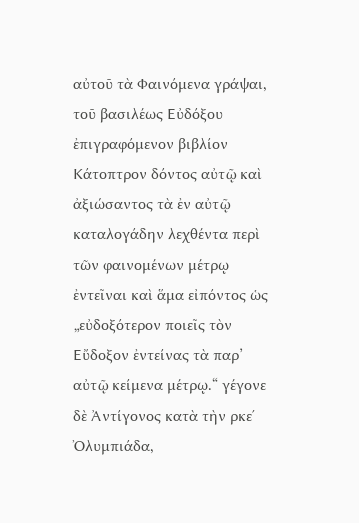αὐτοῦ τὰ Φαινόμενα γράψαι, τοῦ βασιλέως Εὐδόξου ἐπιγραφόμενον βιβλίον Κάτοπτρον δόντος αὐτῷ καὶ ἀξιώσαντος τὰ ἐν αὐτῷ καταλογάδην λεχθέντα περὶ τῶν φαινομένων μέτρῳ ἐντεῖναι καὶ ἅμα εἰπόντος ὡς „εὐδοξότερον ποιεῖς τὸν Εὔδοξον ἐντείνας τὰ παρ’ αὐτῷ κείμενα μέτρῳ.“ γέγονε δὲ Ἀντίγονος κατὰ τὴν ρκεʹ Ὀλυμπιάδα,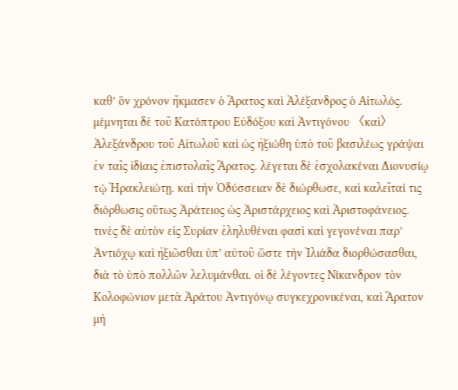καθ’ ὃν χρόνον ἤκμασεν ὁ Ἄρατος καὶ Ἀλέξανδρος ὁ Αἰτωλός. μέμνηται δὲ τοῦ Κατόπτρου Εὐδόξου καὶ Ἀντιγόνου 〈καὶ〉 Ἀλεξάνδρου τοῦ Αἰτωλοῦ καὶ ὡς ἠξιώθη ὑπὸ τοῦ βασιλέως γράψαι ἐν ταῖς ἰδίαις ἐπιστολαῖς Ἄρατος. λέγεται δὲ ἐσχολακέναι Διονυσίῳ τῷ Ἡρακλειώτῃ. καὶ τὴν Ὀδύσσειαν δὲ διώρθωσε, καὶ καλεῖταί τις διόρθωσις οὕτως Ἀράτειος ὡς Ἀριστάρχειος καὶ Ἀριστοφάνειος. τινὲς δὲ αὐτὸν εἰς Συρίαν ἐληλυθέναι φασὶ καὶ γεγονέναι παρ’ Ἀντιόχῳ καὶ ἠξιῶσθαι ὑπ’ αὐτοῦ ὥστε τὴν Ἰλιάδα διορθώσασθαι, διὰ τὸ ὑπὸ πολλῶν λελυμάνθαι. οἱ δὲ λέγοντες Νίκανδρον τὸν Κολοφώνιον μετὰ Ἀράτου Ἀντιγόνῳ συγκεχρονικέναι, καὶ Ἄρατον μὴ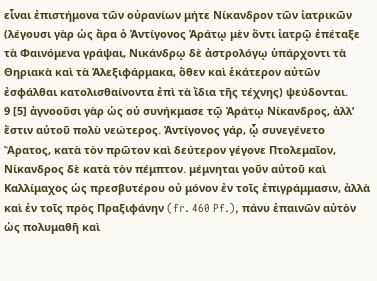εἶναι ἐπιστήμονα τῶν οὐρανίων μήτε Νίκανδρον τῶν ἰατρικῶν (λέγουσι γὰρ ὡς ἄρα ὁ Ἀντίγονος Ἀράτῳ μὲν ὄντι ἰατρῷ ἐπέταξε τὰ Φαινόμενα γράψαι, Νικάνδρῳ δὲ ἀστρολόγῳ ὑπάρχοντι τὰ Θηριακὰ καὶ τὰ Ἀλεξιφάρμακα, ὅθεν καὶ ἑκάτερον αὐτῶν ἐσφάλθαι κατολισθαίνοντα ἐπὶ τὰ ἴδια τῆς τέχνης) ψεύδονται.
9 [5] ἀγνοοῦσι γὰρ ὡς οὐ συνήκμασε τῷ Ἀράτῳ Νίκανδρος, ἀλλ’ ἔστιν αὐτοῦ πολὺ νεώτερος. Ἀντίγονος γάρ, ᾧ συνεγένετο Ἄρατος, κατὰ τὸν πρῶτον καὶ δεύτερον γέγονε Πτολεμαῖον, Νίκανδρος δὲ κατὰ τὸν πέμπτον. μέμνηται γοῦν αὐτοῦ καὶ Καλλίμαχος ὡς πρεσβυτέρου οὐ μόνον ἐν τοῖς ἐπιγράμμασιν, ἀλλὰ καὶ ἐν τοῖς πρὸς Πραξιφάνην (fr. 460 Pf.), πάνυ ἐπαινῶν αὐτὸν ὡς πολυμαθῆ καὶ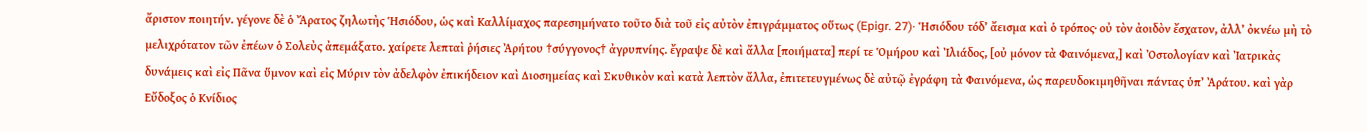ἄριστον ποιητήν. γέγονε δὲ ὁ Ἄρατος ζηλωτὴς Ἡσιόδου, ὡς καὶ Καλλίμαχος παρεσημήνατο τοῦτο διὰ τοῦ εἰς αὐτὸν ἐπιγράμματος οὕτως (Epigr. 27)· Ἡσιόδου τόδ’ ἄεισμα καὶ ὁ τρόπος· οὐ τὸν ἀοιδὸν ἔσχατον, ἀλλ’ ὀκνέω μὴ τὸ μελιχρότατον τῶν ἐπέων ὁ Σολεὺς ἀπεμάξατο. χαίρετε λεπταὶ ῥήσιες Ἀρήτου †σύγγονος† ἀγρυπνίης. ἔγραψε δὲ καὶ ἄλλα [ποιήματα] περί τε Ὁμήρου καὶ Ἰλιάδος, [οὐ μόνον τὰ Φαινόμενα,] καὶ Ὀστολογίαν καὶ Ἰατρικὰς δυνάμεις καὶ εἰς Πᾶνα ὕμνον καὶ εἰς Μύριν τὸν ἀδελφὸν ἐπικήδειον καὶ Διοσημείας καὶ Σκυθικὸν καὶ κατὰ λεπτὸν ἄλλα, ἐπιτετευγμένως δὲ αὐτῷ ἐγράφη τὰ Φαινόμενα, ὡς παρευδοκιμηθῆναι πάντας ὑπ’ Ἀράτου. καὶ γὰρ Εὔδοξος ὁ Κνίδιος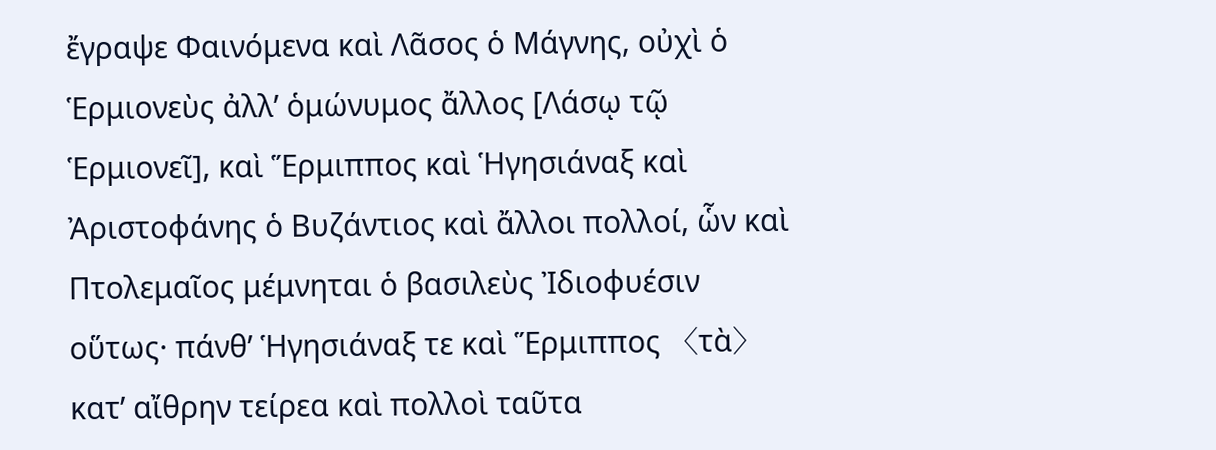ἔγραψε Φαινόμενα καὶ Λᾶσος ὁ Μάγνης, οὐχὶ ὁ Ἑρμιονεὺς ἀλλ’ ὁμώνυμος ἄλλος [Λάσῳ τῷ Ἑρμιονεῖ], καὶ Ἕρμιππος καὶ Ἡγησιάναξ καὶ Ἀριστοφάνης ὁ Βυζάντιος καὶ ἄλλοι πολλοί, ὧν καὶ Πτολεμαῖος μέμνηται ὁ βασιλεὺς Ἰδιοφυέσιν οὕτως· πάνθ’ Ἡγησιάναξ τε καὶ Ἕρμιππος 〈τὰ〉 κατ’ αἴθρην τείρεα καὶ πολλοὶ ταῦτα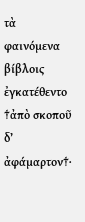τὰ φαινόμενα βίβλοις ἐγκατέθεντο †ἀπὸ σκοποῦ δ’ ἀφάμαρτον†·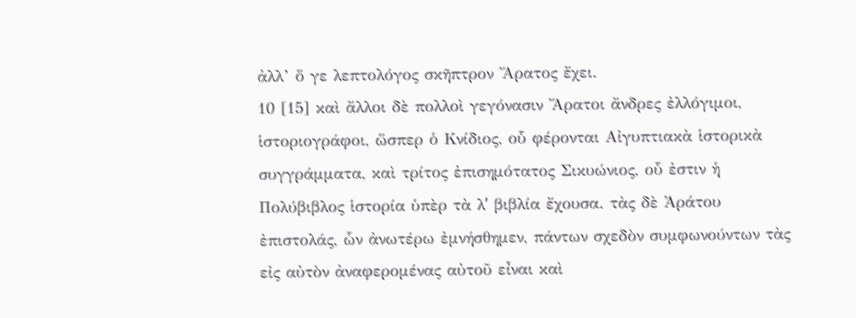ἀλλ’ ὅ γε λεπτολόγος σκῆπτρον Ἄρατος ἔχει.
10 [15] καὶ ἄλλοι δὲ πολλοὶ γεγόνασιν Ἄρατοι ἄνδρες ἐλλόγιμοι, ἱστοριογράφοι, ὥσπερ ὁ Κνίδιος, οὗ φέρονται Αἰγυπτιακὰ ἱστορικὰ συγγράμματα, καὶ τρίτος ἐπισημότατος Σικυώνιος, οὗ ἐστιν ἡ Πολύβιβλος ἱστορία ὑπὲρ τὰ λʹ βιβλία ἔχουσα. τὰς δὲ Ἀράτου ἐπιστολάς, ὧν ἀνωτέρω ἐμνήσθημεν, πάντων σχεδὸν συμφωνούντων τὰς εἰς αὐτὸν ἀναφερομένας αὐτοῦ εἶναι καὶ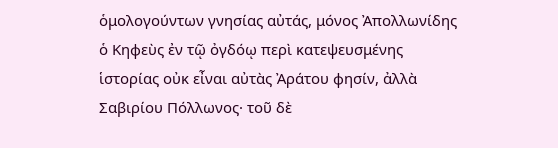ὁμολογούντων γνησίας αὐτάς, μόνος Ἀπολλωνίδης ὁ Κηφεὺς ἐν τῷ ὀγδόῳ περὶ κατεψευσμένης ἱστορίας οὐκ εἶναι αὐτὰς Ἀράτου φησίν, ἀλλὰ Σαβιρίου Πόλλωνος· τοῦ δὲ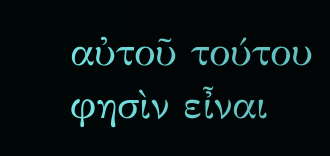αὐτοῦ τούτου φησὶν εἶναι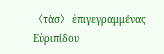〈τὰσ〉 ἐπιγεγραμμένας Εὐριπίδου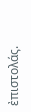ἐπιστολάς.